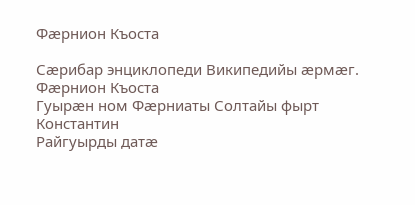Фæрнион Къоста

Сæрибар энциклопеди Википедийы æрмæг.
Фæрнион Къоста
Гуырæн ном Фæрниаты Солтайы фырт Константин
Райгуырды датæ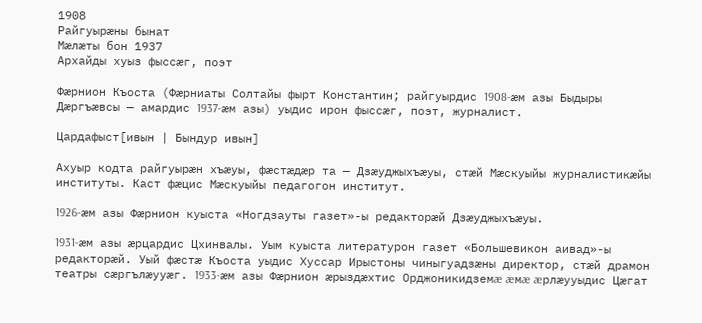1908
Райгуырæны бынат
Мæлæты бон 1937
Архайды хуыз фыссæг, поэт

Фæрнион Къоста (Фæрниаты Солтайы фырт Константин; райгуырдис 1908-æм азы Быдыры Дæргъæвсы — амардис 1937-æм азы) уыдис ирон фыссæг, поэт, журналист.

Цардафыст[ивын | Бындур ивын]

Ахуыр кодта райгуырæн хъæуы, фæстæдæр та — Дзæуджыхъæуы, стæй Мæскуыйы журналистикæйы институты. Каст фæцис Мæскуыйы педагогон институт.

1926-æм азы Фæрнион куыста «Ногдзауты газет»-ы редакторæй Дзæуджыхъæуы.

1931-æм азы æрцардис Цхинвалы. Уым куыста литературон газет «Большевикон аивад»-ы редакторæй. Уый фæстæ Къоста уыдис Хуссар Ирыстоны чиныгуадзæны директор, стæй драмон театры сæргълæууæг. 1933-æм азы Фæрнион æрыздæхтис Орджоникидземæ æмæ æрлæууыдис Цæгат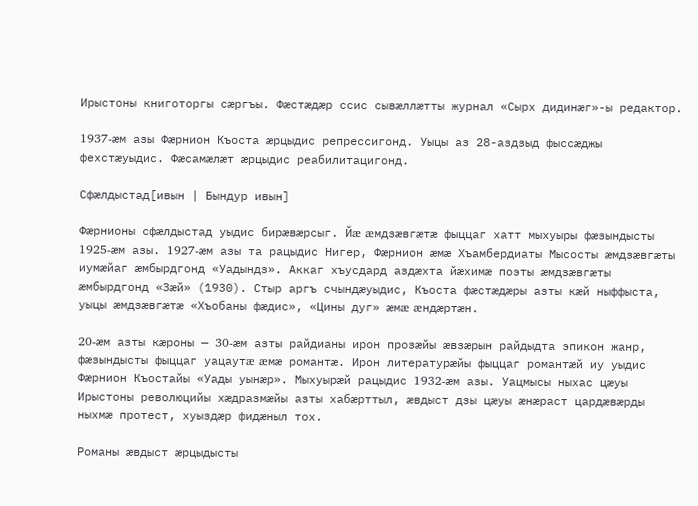Ирыстоны книготоргы сæргъы. Фæстæдæр ссис сывæллæтты журнал «Сырх дидинæг»-ы редактор.

1937-æм азы Фæрнион Къоста æрцыдис репрессигонд. Уыцы аз 28-аздзыд фыссæджы фехстæуыдис. Фæсамæлæт æрцыдис реабилитацигонд.

Сфæлдыстад[ивын | Бындур ивын]

Фæрнионы сфæлдыстад уыдис бирæвæрсыг. Йæ æмдзæвгæтæ фыццаг хатт мыхуыры фæзындысты 1925-æм азы. 1927-æм азы та рацыдис Нигер, Фæрнион æмæ Хъамбердиаты Мысосты æмдзæвгæты иумæйаг æмбырдгонд «Уадындз». Аккаг хъусдард аздæхта йæхимæ поэты æмдзæвгæты æмбырдгонд «Зæй» (1930). Стыр аргъ счындæуыдис, Къоста фæстæдæры азты кæй ныффыста, уыцы æмдзæвгæтæ «Хъобаны фæдис», «Цины дуг» æмæ æндæртæн.

20-æм азты кæроны — 30-æм азты райдианы ирон прозæйы æвзæрын райдыдта эпикон жанр, фæзындысты фыццаг уацаутæ æмæ романтæ. Ирон литературæйы фыццаг романтæй иу уыдис Фæрнион Къостайы «Уады уынæр». Мыхуырæй рацыдис 1932-æм азы. Уацмысы ныхас цæуы Ирыстоны революцийы хæдразмæйы азты хабæрттыл, æвдыст дзы цæуы æнæраст цардæвæрды ныхмæ протест, хуыздæр фидæныл тох.

Романы æвдыст æрцыдысты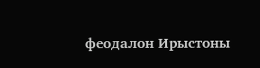феодалон Ирыстоны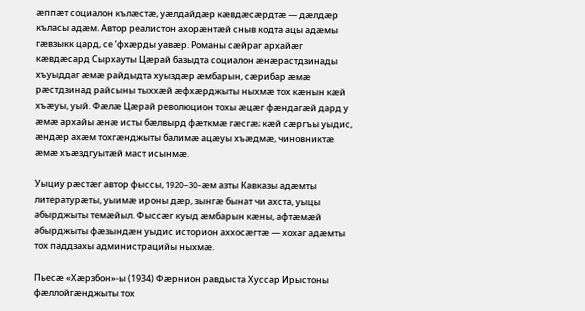æппæт социалон кълæстæ, уæлдайдæр кæвдæсæрдтæ — дæлдæр къласы адæм. Автор реалистон ахорæнтæй сныв кодта ацы адæмы гæвзыкк цард, се ’фхæрды уавæр. Романы сæйраг архайæг кæвдæсард Сырхауты Цæрай базыдта социалон æнæрастдзинады хъуыддаг æмæ райдыдта хуыздæр æмбарын, сæрибар æмæ рæстдзинад райсыны тыххæй æфхæрджыты ныхмæ тох кæнын кæй хъæуы, уый. Фæлæ Цæрай революцион тохы æцæг фæндагæй дард у æмæ архайы æнæ исты бæлвырд фæткмæ гæсгæ; кæй сæргъы уыдис, æндæр ахæм тохгæнджыты балимæ ацæуы хъæдмæ, чиновниктæ æмæ хъæздгуытæй маст исынмæ.

Уыциу рæстæг автор фыссы, 1920–30-æм азты Кавказы адæмты литературæты, уыимæ ироны дæр, зынгæ бынат чи ахста, уыцы абырджыты темæйыл. Фыссæг куыд æмбарын кæны, афтæмæй абырджыты фæзындæн уыдис историон аххосæгтæ — хохаг адæмты тох паддзахы администрацийы ныхмæ.

Пьесæ «Хæрзбон»-ы (1934) Фæрнион равдыста Хуссар Ирыстоны фæллойгæнджыты тох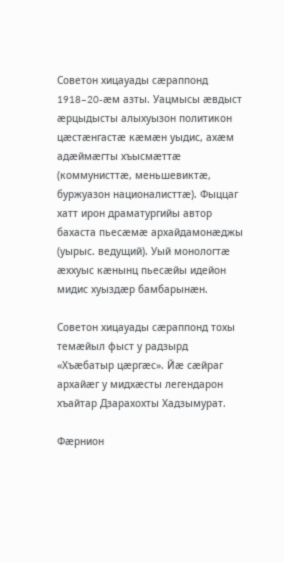Советон хицауады сæраппонд 1918–20-æм азты. Уацмысы æвдыст æрцыдысты алыхуызон политикон цæстæнгастæ кæмæн уыдис, ахæм адæймæгты хъысмæттæ (коммунисттæ, меньшевиктæ, буржуазон националисттæ). Фыццаг хатт ирон драматургийы автор бахаста пьесæмæ архайдамонæджы (уырыс. ведущий). Уый монологтæ æххуыс кæнынц пьесæйы идейон мидис хуыздæр бамбарынæн.

Советон хицауады сæраппонд тохы темæйыл фыст у радзырд «Хъæбатыр цæргæс». Йæ сæйраг архайæг у мидхæсты легендарон хъайтар Дзарахохты Хадзымурат.

Фæрнион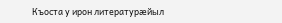Къоста у ирон литературæйыл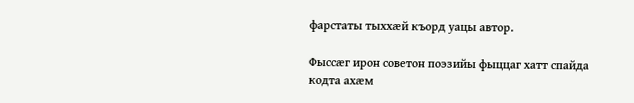фарстаты тыххæй къорд уацы автор.

Фыссæг ирон советон поэзийы фыццаг хатт спайда кодта ахæм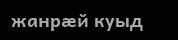жанрæй куыд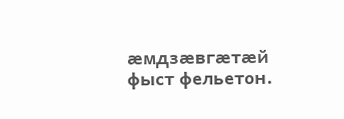æмдзæвгæтæй фыст фельетон.